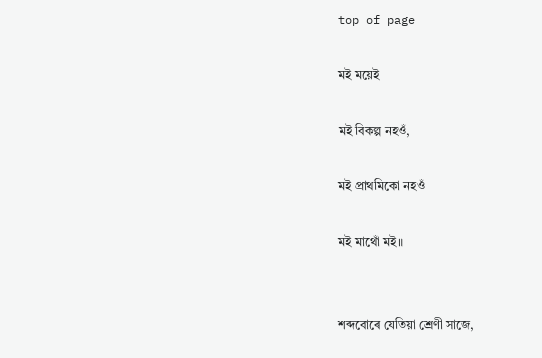top of page

মই ময়েই

মই বিকল্প নহওঁ,

মই প্ৰাথমিকো নহওঁ

মই মাথোঁ মই॥


শব্দবোৰে যেতিয়া শ্ৰেণী সাজে,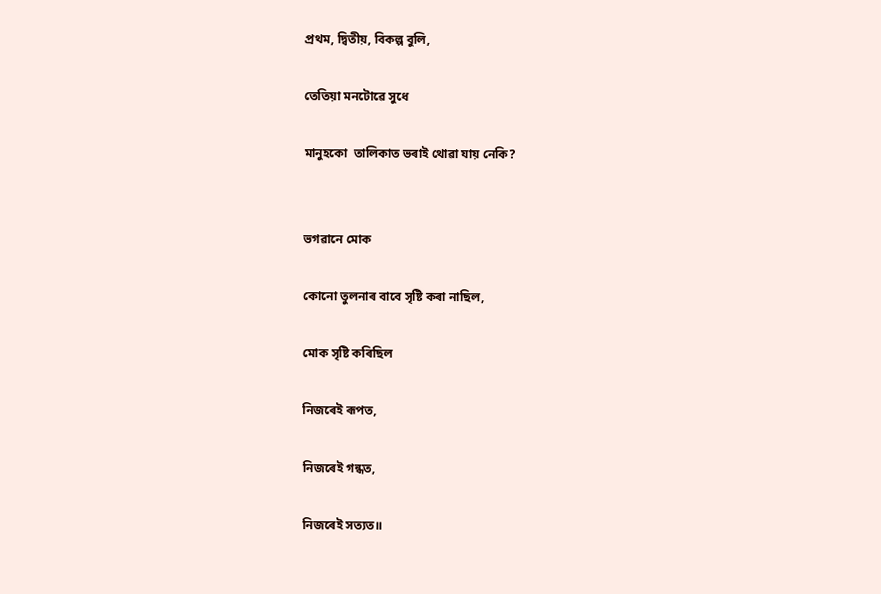প্ৰথম, দ্বিতীয়, বিকল্প বুলি,

তেতিয়া মনটোৱে সুধে

মানুহকো  তালিকাত ভৰাই থোৱা যায় নেকি?


ভগৱানে মোক

কোনো তুলনাৰ বাবে সৃষ্টি কৰা নাছিল,

মোক সৃষ্টি কৰিছিল

নিজৰেই ৰূপত,

নিজৰেই গন্ধত,

নিজৰেই সত্যত॥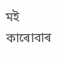মই কাৰোবাৰ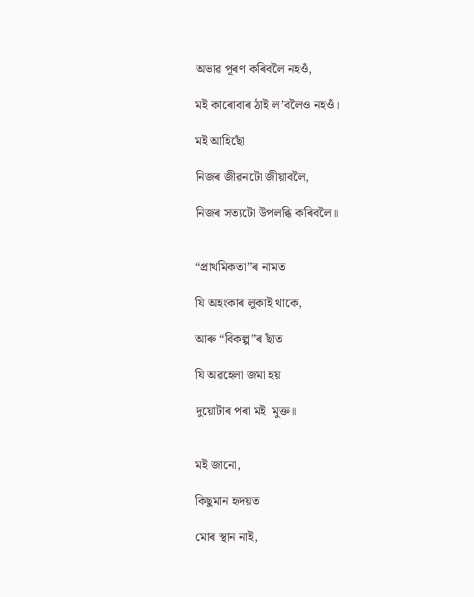অভাৱ পূৰণ কৰিবলৈ নহওঁ,

মই কাৰোবাৰ ঠাই ল’বলৈও নহওঁ।

মই আহিছোঁ

নিজৰ জীৱনটো জীয়াবলৈ,

নিজৰ সত্যটো উপলব্ধি কৰিবলৈ॥


“প্ৰাথমিকতা”ৰ নামত

যি অহংকাৰ লুকাই থাকে,

আৰু “বিকল্প”ৰ ছাঁত

যি অৱহেলা জমা হয়

দুয়োটাৰ পৰা মই  মুক্ত॥


মই জানো,

কিছুমান হৃদয়ত

মোৰ স্থান নাই,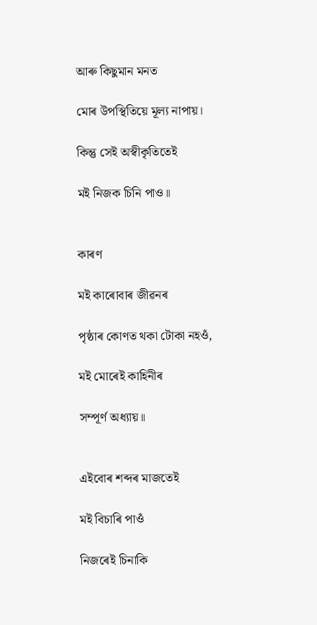আৰু কিছুমান মনত

মোৰ উপস্থিতিয়ে মূল্য নাপায়।

কিন্তু সেই অস্বীকৃতিতেই

মই নিজক চিন‍ি পাও॥


কাৰণ

মই কাৰোবাৰ জীৱনৰ

পৃষ্ঠাৰ কোণত থকা টোকা নহওঁ,

মই মোৰেই কাহিনীৰ

সম্পূৰ্ণ অধ্যায়॥


এইবোৰ শব্দৰ মাজতেই

মই বিচাৰি পাওঁ

নিজৰেই চিনাকি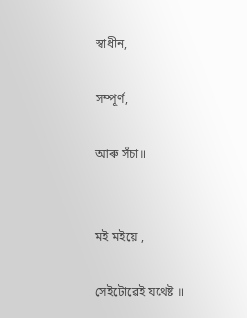স্বাধীন,

সম্পূৰ্ণ,

আৰু সঁচা॥


মই মইয়ে ,

সেইটোৱেই যথেষ্ট ॥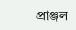প্ৰাঞ্জল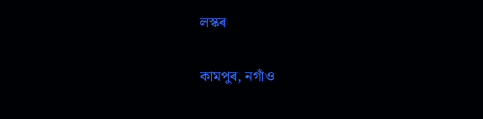লস্কৰ

কামপুৰ, নগাঁও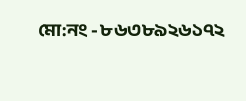মো:নং - ৮৬৩৮৯২৬১৭২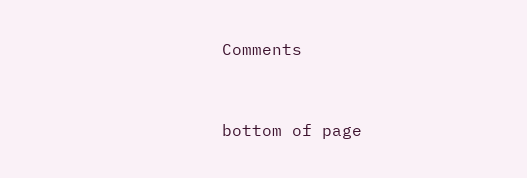Comments


bottom of page